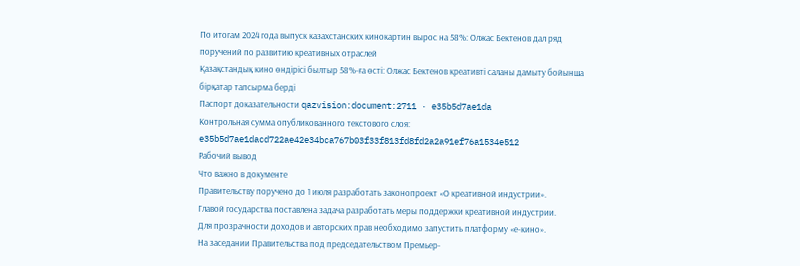По итогам 2024 года выпуск казахстанских кинокартин вырос на 58%: Олжас Бектенов дал ряд поручений по развитию креативных отраслей
Қазақстандық кино өндірісі былтыр 58%-ға өсті: Олжас Бектенов креативті саланы дамыту бойынша бірқатар тапсырма берді
Паспорт доказательности qazvision:document:2711 · e35b5d7ae1da
Контрольная сумма опубликованного текстового слоя: e35b5d7ae1dacd722ae42e34bca767b03f33f813fd8fd2a2a91ef76a1534e512
Рабочий вывод
Что важно в документе
Правительству поручено до 1 июля разработать законопроект «О креативной индустрии».
Главой государства поставлена задача разработать меры поддержки креативной индустрии.
Для прозрачности доходов и авторских прав необходимо запустить платформу «е-кино».
На заседании Правительства под председательством Премьер-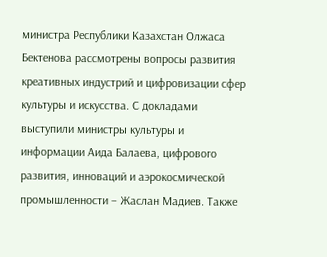министра Республики Казахстан Олжаса Бектенова рассмотрены вопросы развития креативных индустрий и цифровизации сфер культуры и искусства. С докладами выступили министры культуры и информации Аида Балаева, цифрового развития, инноваций и аэрокосмической промышленности – Жаслан Мадиев. Также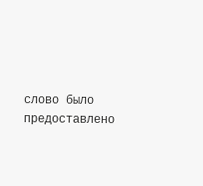слово было предоставлено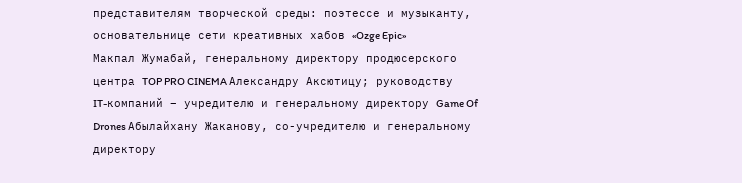представителям творческой среды: поэтессе и музыканту, основательнице сети креативных хабов «Ozge Epic»
Макпал Жумабай, генеральному директору продюсерского центра TOP PRO CINEMA Александру Аксютицу; руководству IT-компаний – учредителю и генеральному директору Game Of Drones Абылайхану Жаканову, со-учредителю и генеральному директору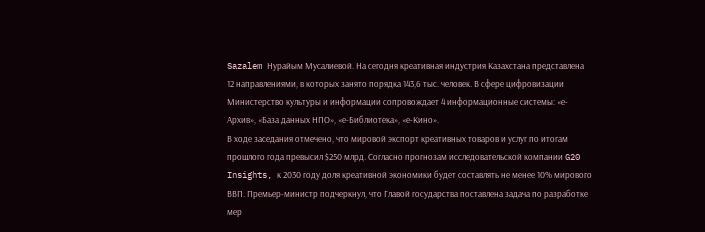Sazalem Нурайым Мусалиевой. На сегодня креативная индустрия Казахстана представлена 12 направлениями, в которых занято порядка 143,6 тыс. человек. В сфере цифровизации Министерство культуры и информации сопровождает 4 информационные системы: «е-Архив», «База данных НПО», «е-Библиотека», «е-Кино».
В ходе заседания отмечено, что мировой экспорт креативных товаров и услуг по итогам прошлого года превысил $250 млрд. Согласно прогнозам исследовательской компании G20 Insights, к 2030 году доля креативной экономики будет составлять не менее 10% мирового ВВП. Премьер-министр подчеркнул, что Главой государства поставлена задача по разработке мер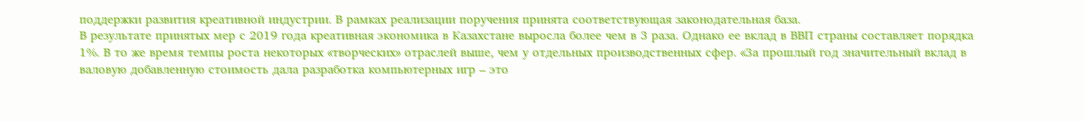поддержки развития креативной индустрии. В рамках реализации поручения принята соответствующая законодательная база.
В результате принятых мер с 2019 года креативная экономика в Казахстане выросла более чем в 3 раза. Однако ее вклад в ВВП страны составляет порядка 1%. В то же время темпы роста некоторых «творческих» отраслей выше, чем у отдельных производственных сфер. «За прошлый год значительный вклад в валовую добавленную стоимость дала разработка компьютерных игр – это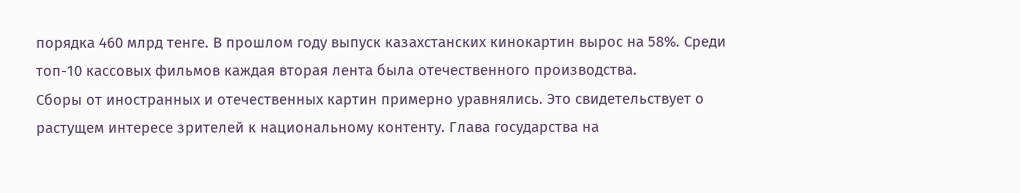порядка 460 млрд тенге. В прошлом году выпуск казахстанских кинокартин вырос на 58%. Среди топ-10 кассовых фильмов каждая вторая лента была отечественного производства.
Сборы от иностранных и отечественных картин примерно уравнялись. Это свидетельствует о растущем интересе зрителей к национальному контенту. Глава государства на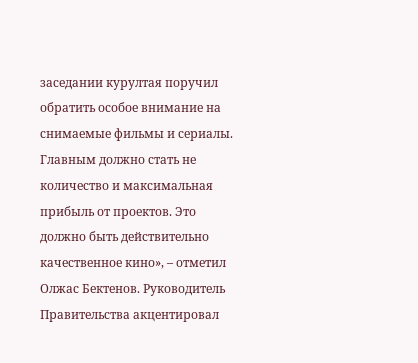заседании курултая поручил обратить особое внимание на снимаемые фильмы и сериалы. Главным должно стать не количество и максимальная прибыль от проектов. Это должно быть действительно качественное кино», – отметил Олжас Бектенов. Руководитель Правительства акцентировал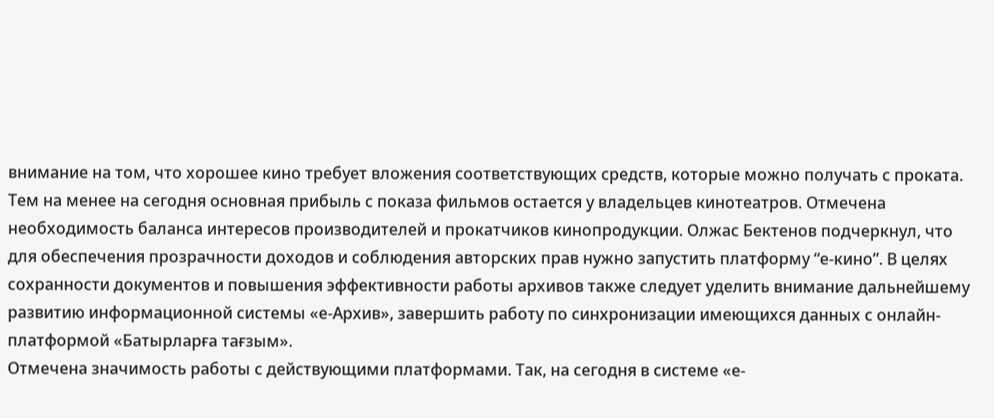внимание на том, что хорошее кино требует вложения соответствующих средств, которые можно получать с проката.
Тем на менее на сегодня основная прибыль с показа фильмов остается у владельцев кинотеатров. Отмечена необходимость баланса интересов производителей и прокатчиков кинопродукции. Олжас Бектенов подчеркнул, что для обеспечения прозрачности доходов и соблюдения авторских прав нужно запустить платформу “е-кино”. В целях сохранности документов и повышения эффективности работы архивов также следует уделить внимание дальнейшему развитию информационной системы «е-Архив», завершить работу по синхронизации имеющихся данных с онлайн-платформой «Батырларға тағзым».
Отмечена значимость работы с действующими платформами. Так, на сегодня в системе «е-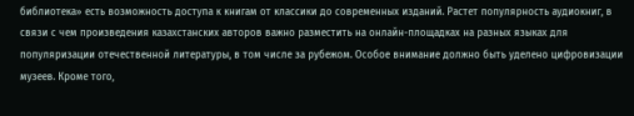библиотека» есть возможность доступа к книгам от классики до современных изданий. Растет популярность аудиокниг, в связи с чем произведения казахстанских авторов важно разместить на онлайн-площадках на разных языках для популяризации отечественной литературы, в том числе за рубежом. Особое внимание должно быть уделено цифровизации музеев. Кроме того,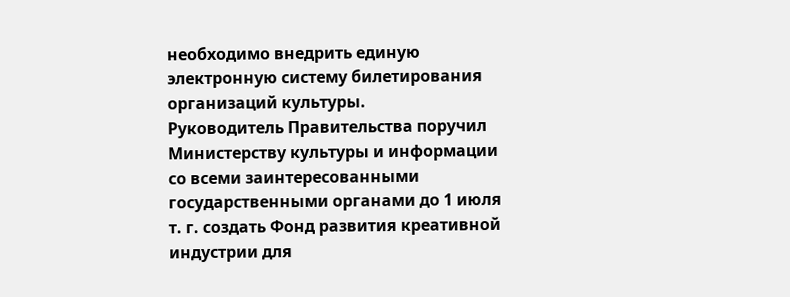необходимо внедрить единую электронную систему билетирования организаций культуры.
Руководитель Правительства поручил Министерству культуры и информации со всеми заинтересованными государственными органами до 1 июля т. г. создать Фонд развития креативной индустрии для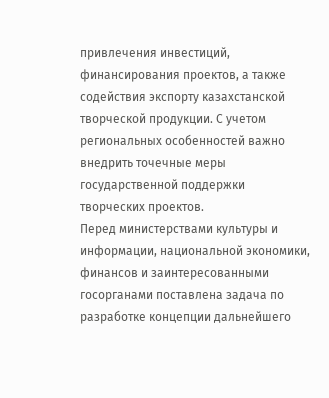привлечения инвестиций, финансирования проектов, а также содействия экспорту казахстанской творческой продукции. С учетом региональных особенностей важно внедрить точечные меры государственной поддержки творческих проектов.
Перед министерствами культуры и информации, национальной экономики, финансов и заинтересованными госорганами поставлена задача по разработке концепции дальнейшего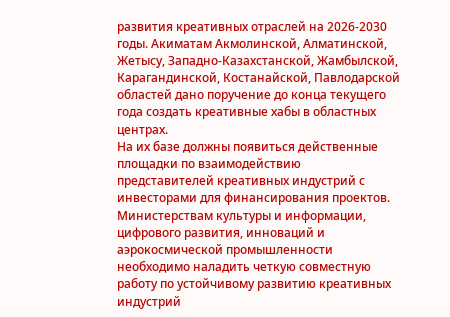развития креативных отраслей на 2026-2030 годы. Акиматам Акмолинской, Алматинской, Жетысу, Западно-Казахстанской, Жамбылской, Карагандинской, Костанайской, Павлодарской областей дано поручение до конца текущего года создать креативные хабы в областных центрах.
На их базе должны появиться действенные площадки по взаимодействию представителей креативных индустрий с инвесторами для финансирования проектов. Министерствам культуры и информации, цифрового развития, инноваций и аэрокосмической промышленности необходимо наладить четкую совместную работу по устойчивому развитию креативных индустрий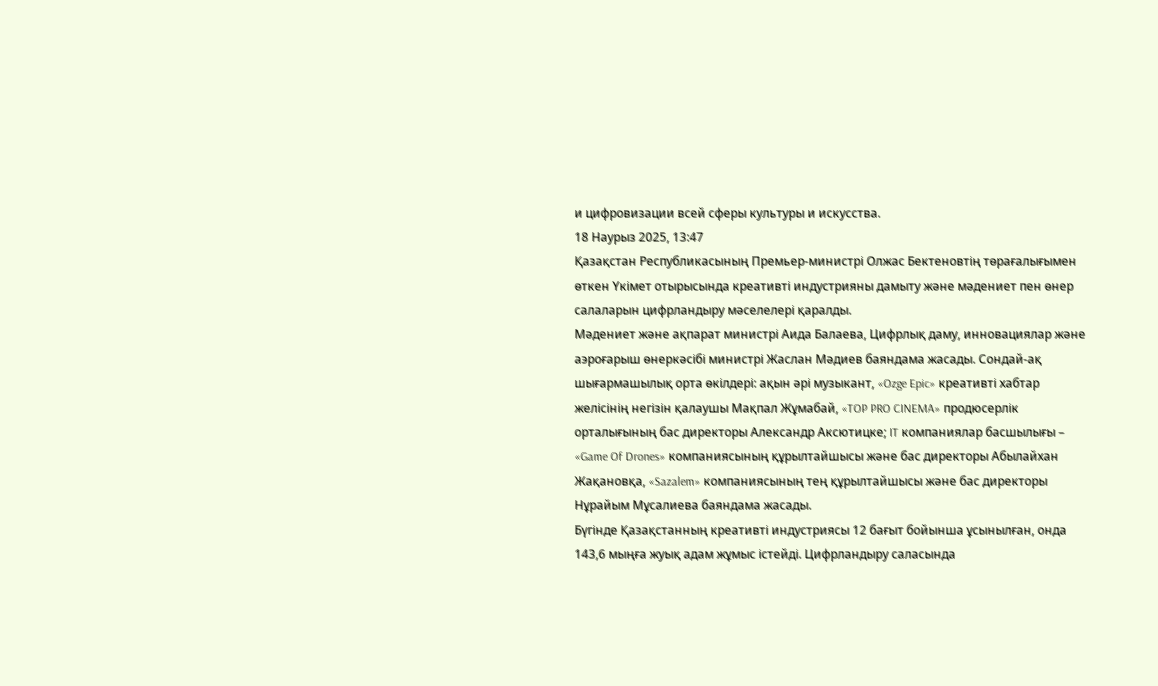и цифровизации всей сферы культуры и искусства.
18 Наурыз 2025, 13:47
Қазақстан Республикасының Премьер-министрі Олжас Бектеновтің төрағалығымен өткен Үкімет отырысында креативті индустрияны дамыту және мәдениет пен өнер салаларын цифрландыру мәселелері қаралды.
Мәдениет және ақпарат министрі Аида Балаева, Цифрлық даму, инновациялар және аэроғарыш өнеркәсібі министрі Жаслан Мәдиев баяндама жасады. Сондай-ақ шығармашылық орта өкілдері: ақын әрі музыкант, «Ozge Epic» креативті хабтар желісінің негізін қалаушы Мақпал Жұмабай, «TOP PRO CINEMA» продюсерлік орталығының бас директоры Александр Аксютицке; IT компаниялар басшылығы – «Game Of Drones» компаниясының құрылтайшысы және бас директоры Абылайхан Жақановқа, «Sazalem» компаниясының тең құрылтайшысы және бас директоры Нұрайым Мұсалиева баяндама жасады.
Бүгінде Қазақстанның креативті индустриясы 12 бағыт бойынша ұсынылған, онда 143,6 мыңға жуық адам жұмыс істейді. Цифрландыру саласында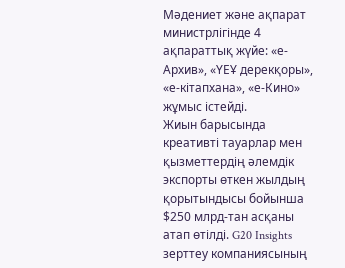Мәдениет және ақпарат министрлігінде 4 ақпараттық жүйе: «е-Архив», «ҮЕҰ дерекқоры», «е-кітапхана», «е-Кино» жұмыс істейді.
Жиын барысында креативті тауарлар мен қызметтердің әлемдік экспорты өткен жылдың қорытындысы бойынша $250 млрд-тан асқаны атап өтілді. G20 Insights зерттеу компаниясының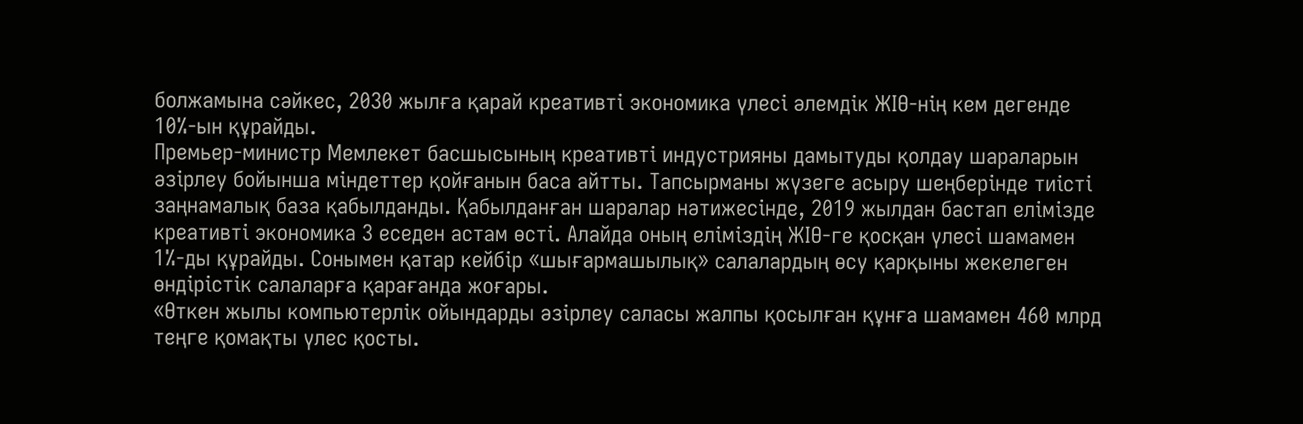болжамына сәйкес, 2030 жылға қарай креативті экономика үлесі әлемдік ЖІӨ-нің кем дегенде 10%-ын құрайды.
Премьер-министр Мемлекет басшысының креативті индустрияны дамытуды қолдау шараларын әзірлеу бойынша міндеттер қойғанын баса айтты. Тапсырманы жүзеге асыру шеңберінде тиісті заңнамалық база қабылданды. Қабылданған шаралар нәтижесінде, 2019 жылдан бастап елімізде креативті экономика 3 еседен астам өсті. Алайда оның еліміздің ЖІӨ-ге қосқан үлесі шамамен 1%-ды құрайды. Сонымен қатар кейбір «шығармашылық» салалардың өсу қарқыны жекелеген өндірістік салаларға қарағанда жоғары.
«Өткен жылы компьютерлік ойындарды әзірлеу саласы жалпы қосылған құнға шамамен 460 млрд теңге қомақты үлес қосты.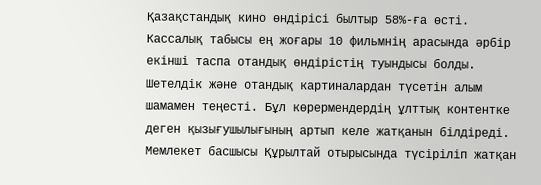Қазақстандық кино өндірісі былтыр 58%-ға өсті. Кассалық табысы ең жоғары 10 фильмнің арасында әрбір екінші таспа отандық өндірістің туындысы болды. Шетелдік және отандық картиналардан түсетін алым шамамен теңесті. Бұл көрермендердің ұлттық контентке деген қызығушылығының артып келе жатқанын білдіреді. Мемлекет басшысы Құрылтай отырысында түсіріліп жатқан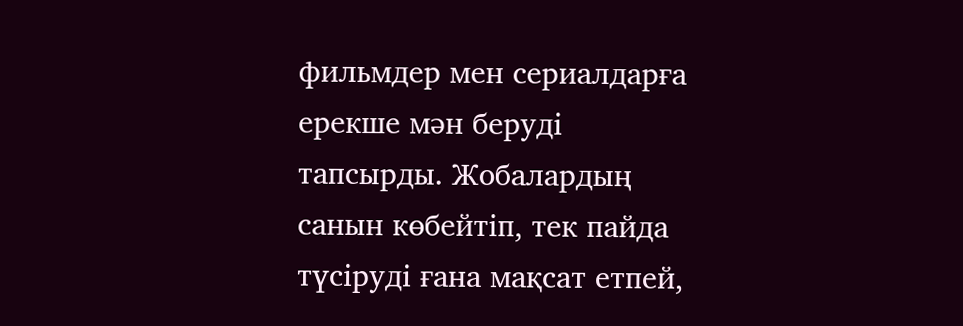фильмдер мен сериалдарға ерекше мән беруді тапсырды. Жобалардың санын көбейтіп, тек пайда түсіруді ғана мақсат етпей,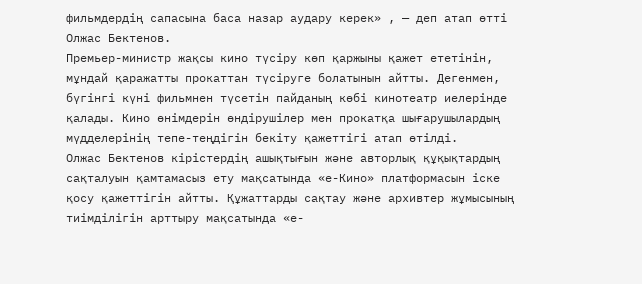фильмдердің сапасына баса назар аудару керек» , — деп атап өтті Олжас Бектенов.
Премьер-министр жақсы кино түсіру көп қаржыны қажет ететінін, мұндай қаражатты прокаттан түсіруге болатынын айтты. Дегенмен, бүгінгі күні фильмнен түсетін пайданың көбі кинотеатр иелерінде қалады. Кино өнімдерін өндірушілер мен прокатқа шығарушылардың мүдделерінің тепе-теңдігін бекіту қажеттігі атап өтілді.
Олжас Бектенов кірістердің ашықтығын және авторлық құқықтардың сақталуын қамтамасыз ету мақсатында «е-Кино» платформасын іске қосу қажеттігін айтты. Құжаттарды сақтау және архивтер жұмысының тиімділігін арттыру мақсатында «е-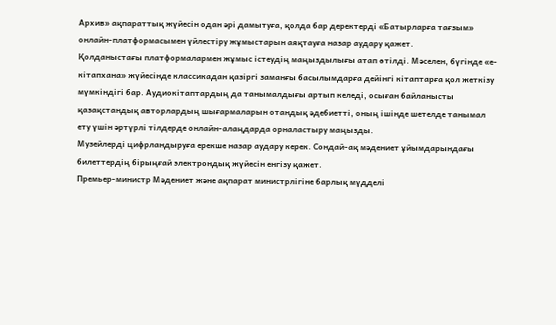Архив» ақпараттық жүйесін одан әрі дамытуға, қолда бар деректерді «Батырларға тағзым» онлайн-платформасымен үйлестіру жұмыстарын аяқтауға назар аудару қажет.
Қолданыстағы платформалармен жұмыс істеудің маңыздылығы атап өтілді. Мәселен, бүгінде «е-кітапхана» жүйесінде классикадан қазіргі заманғы басылымдарға дейінгі кітаптарға қол жеткізу мүмкіндігі бар. Аудиокітаптардың да танымалдығы артып келеді, осыған байланысты қазақстандық авторлардың шығармаларын отандық әдебиетті, оның ішінде шетелде танымал ету үшін әртүрлі тілдерде онлайн-алаңдарда орналастыру маңызды.
Музейлерді цифрландыруға ерекше назар аудару керек. Сондай-ақ мәдениет ұйымдарындағы билеттердің бірыңғай электрондық жүйесін енгізу қажет.
Премьер-министр Мәдениет және ақпарат министрлігіне барлық мүдделі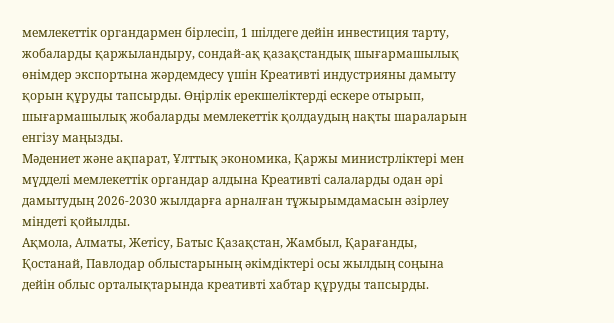мемлекеттік органдармен бірлесіп, 1 шілдеге дейін инвестиция тарту, жобаларды қаржыландыру, сондай-ақ қазақстандық шығармашылық өнімдер экспортына жәрдемдесу үшін Креативті индустрияны дамыту қорын құруды тапсырды. Өңірлік ерекшеліктерді ескере отырып, шығармашылық жобаларды мемлекеттік қолдаудың нақты шараларын енгізу маңызды.
Мәдениет және ақпарат, Ұлттық экономика, Қаржы министрліктері мен мүдделі мемлекеттік органдар алдына Креативті салаларды одан әрі дамытудың 2026-2030 жылдарға арналған тұжырымдамасын әзірлеу міндеті қойылды.
Ақмола, Алматы, Жетісу, Батыс Қазақстан, Жамбыл, Қарағанды, Қостанай, Павлодар облыстарының әкімдіктері осы жылдың соңына дейін облыс орталықтарында креативті хабтар құруды тапсырды.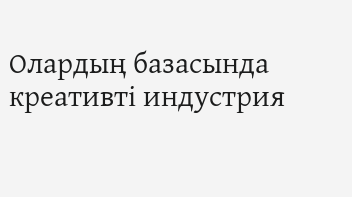Олардың базасында креативті индустрия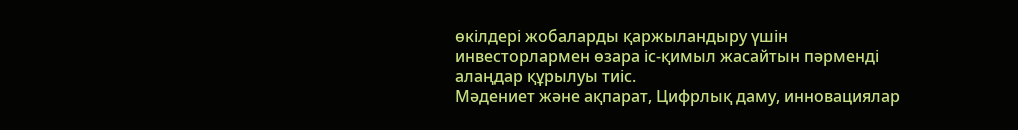өкілдері жобаларды қаржыландыру үшін инвесторлармен өзара іс-қимыл жасайтын пәрменді алаңдар құрылуы тиіс.
Мәдениет және ақпарат, Цифрлық даму, инновациялар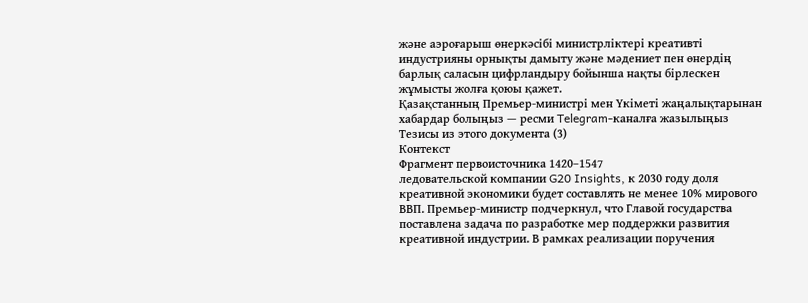және аэроғарыш өнеркәсібі министрліктері креативті индустрияны орнықты дамыту және мәдениет пен өнердің барлық саласын цифрландыру бойынша нақты бірлескен жұмысты жолға қоюы қажет.
Қазақстанның Премьер-министрі мен Үкіметі жаңалықтарынан хабардар болыңыз — ресми Telegram-каналға жазылыңыз
Тезисы из этого документа (3)
Контекст
Фрагмент первоисточника 1420–1547
ледовательской компании G20 Insights, к 2030 году доля креативной экономики будет составлять не менее 10% мирового ВВП. Премьер-министр подчеркнул, что Главой государства поставлена задача по разработке мер поддержки развития креативной индустрии. В рамках реализации поручения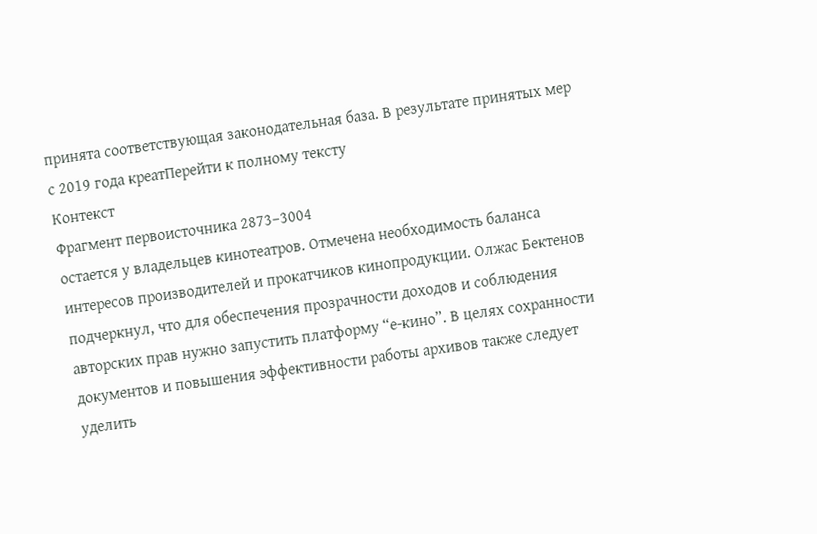принята соответствующая законодательная база. В результате принятых мер с 2019 года креатПерейти к полному тексту
Контекст
Фрагмент первоисточника 2873–3004
остается у владельцев кинотеатров. Отмечена необходимость баланса интересов производителей и прокатчиков кинопродукции. Олжас Бектенов подчеркнул, что для обеспечения прозрачности доходов и соблюдения авторских прав нужно запустить платформу “е-кино”. В целях сохранности документов и повышения эффективности работы архивов также следует уделить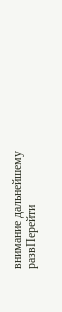внимание дальнейшему развПерейти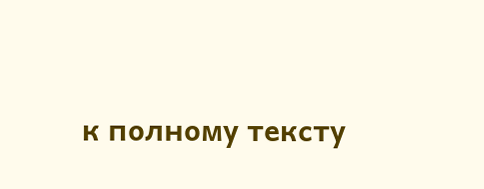к полному тексту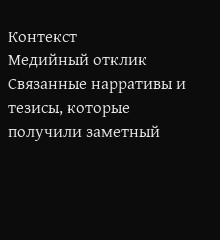Контекст
Медийный отклик
Связанные нарративы и тезисы, которые получили заметный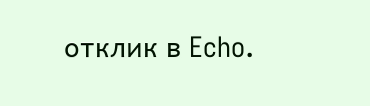отклик в Echo.